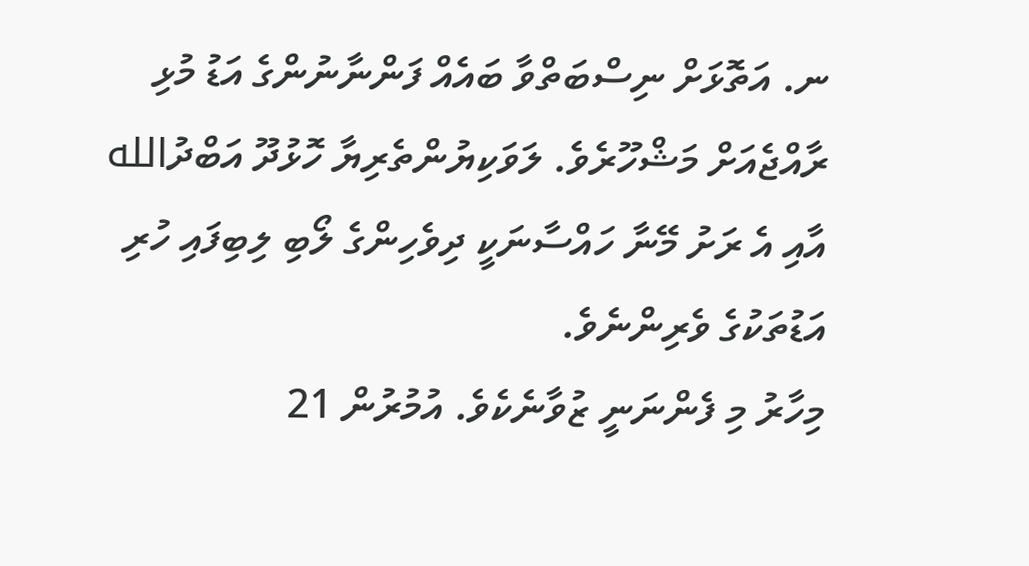ނ. އަތޮޅަށް ނިސްބަތްވާ ބައެއް ފަންނާނުންގެ އަޑު މުޅި ރާއްޖެއަށް މަޝްހޫރެވެ. ލަވަކިޔުންތެރިޔާ ހޮޅުދޫ އަބްދުالله އާއި އެ ރަށު މޭނާ ހައްސާނަކީ ދިވެހިންގެ ލޯބި ލިބިފައި ހުރި އަޑުތަކުގެ ވެރިންނެވެ.
މިހާރު މި ފެންނަނީ ޒުވާނެކެވެ. އުމުރުން 21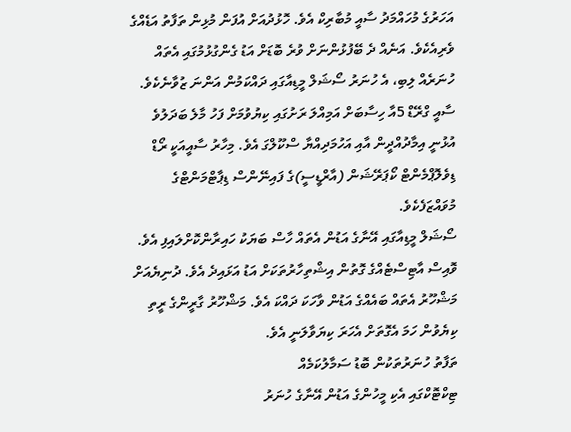އަހަރުގެ މުހައްމަދު ސާއީ މުބާރިކް އެވެ. ހޮޅުދުއަށް އުފަން މުޅިން ތަފާތު އަޑެއްގެ ވެރިއެކެވެ. އަނެއް ދެ ބޭފުޅުންނަށް ވުރެ ބޮޑަށް އަޑު ގެންގުޅުމުގައި އެތައް ހުނަރެއް ލިބި، އެ ހުނަރު ސޯޝަލް މީޑިއާގައި ދައްކަމުން އަންނަ ޒުވާނެކެވެ.
ސާއީ ގްރޭޑް 5އާ ހިސާބަށް އަމިއްލަ ރަށުގައި ކިޔުވުމަށް ފަހު މާލެ ބަދަލުވެ އުޅުނީ އިމާދުއްދީން އާއި އަހުމަދިއްޔާ ސްކޫލްގަ އެވެ. މިހާރު ސާއީއަކީ ރޯޑް ޑިވެލޮޕްމެންޓް ކޯޕަރޭޝަން (އާރްޑީސީ)ގެ ފައިނޭންސް ޑިޕާޓްމަންޓްގެ މުވައްޒަފެކެވެ.
ސޯޝަލް މީޑިއާގައި އޭނާގެ އަޑުން އެތައް ހާސް ބަޔަކު ހައިރާންކޮށްލައިފި އެވެ. ވޮއިސް އާޓިސްޓެއްގެ ގޮތުން އިޝްތިހާރުތަކަށް އަޑު އަޅައިދެ އެވެ. ދުނިޔެއަށް މަޝްހޫރު އެތައް ބައެއްގެ އަޑުން ވާހަކަ ދައްކަ އެވެ. މަޝްހޫރު ގާރީންގެ ރީތި ކިޔެވުން ހަމަ އެގޮތަށް އެހަރަ ކިޔަވާލަނީ އެވެ.
ތަފާތު ހުނަރުތަކުން ބޮޑު ސަމާލުކަމެއް
ޓިކްޓޮކްގައި އެކި މީހުންގެ އަޑުން އޭނާގެ ހުނަރު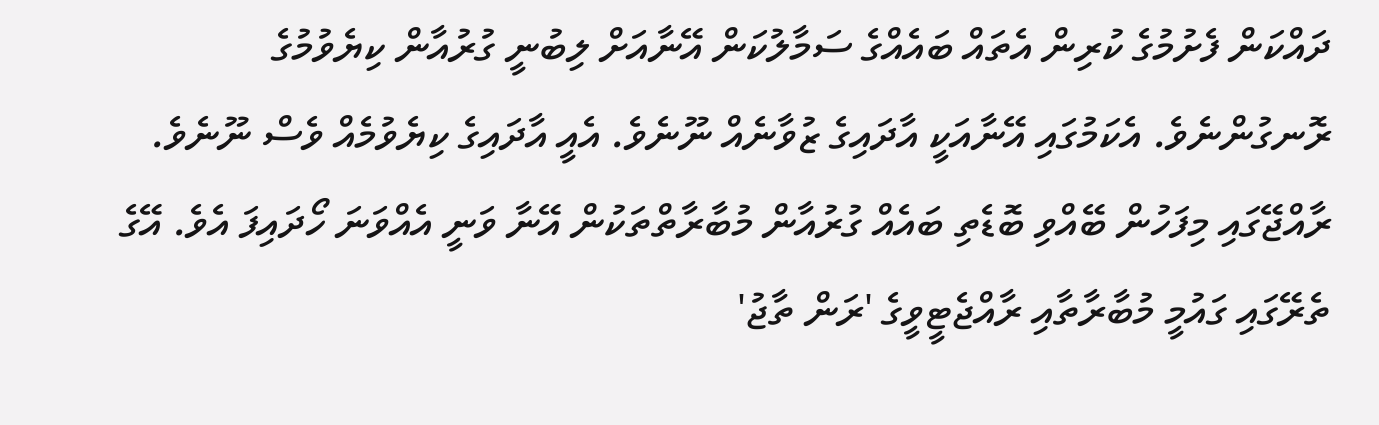ދައްކަން ފެށުމުގެ ކުރިން އެތައް ބައެއްގެ ސަމާލުކަން އޭނާއަށް ލިބުނީ ގުރުއާން ކިޔެވުމުގެ ރޮނގުންނެވެ. އެކަމުގައި އޭނާއަކީ އާދައިގެ ޒުވާނެއް ނޫނެވެ. އެއީ އާދައިގެ ކިޔެވުމެއް ވެސް ނޫނެވެ.
ރާއްޖޭގައި މިފަހުން ބޭއްވި ބޮޑެތި ބައެއް ގުރުއާން މުބާރާތްތަކުން އޭނާ ވަނީ އެއްވަނަ ހޯދައިފަ އެވެ. އޭގެ ތެރޭގައި ގައުމީ މުބާރާތާއި ރާއްޖެޓީވީގެ 'ރަން ތާޖު'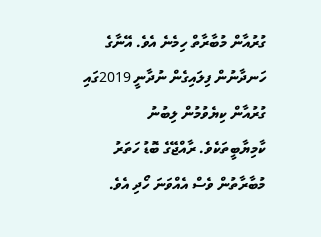ގުރުއާން މުބާރާތް ހިމެނެ އެވެ. އޭނާގެ ހަނދާނުން ފިލައިގެން ނުދާނީ 2019ގައި ގުރުއާން ކިޔެވުމުން ލިބުނު ކާމިޔާބީތަކެވެ. ރާއްޖޭގެ ބޮޑު ހަތަރު މުބާރާތުން ވެސް އެއްވަނަ ހޯދި އެވެ.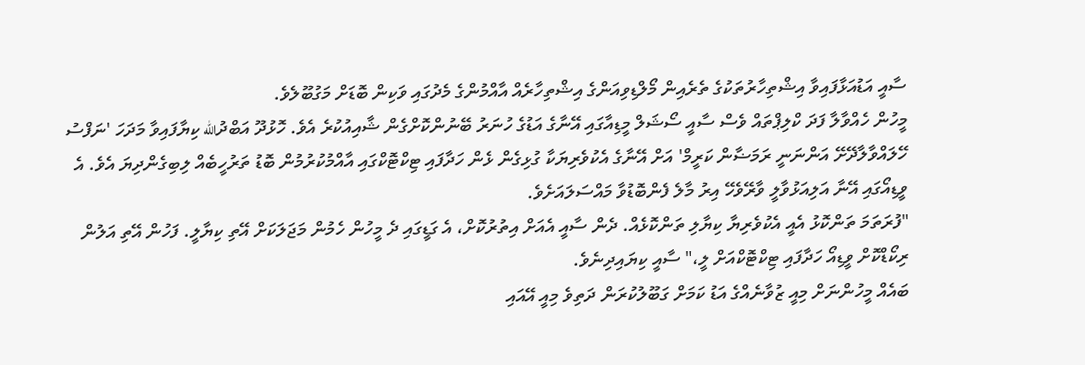ސާއީ އަޑުއަޅާފައިވާ އިޝްތިހާރުތަކުގެ ތެރެއިން މޯލްޑިވިއަންގެ އިޝްތިހާރެއް އާއްމުންގެ މެދުގައި ވަކިން ބޮޑަށް މަގުބޫލެވެ.
މީހުން ހެއްވާލާ ފަދަ ކްލިޕްތައް ވެސް ސާއީ ސޯޝަލް މީޑިއާގައި އޭނާގެ އަޑުގެ ހުނަރު ބޭނުންކޮށްގެން ޝާއިއުކުރެ އެވެ. ހޮޅުދޫ އަބްދުالله ކިޔާފައިވާ މަދަހަ 'ނަފްސު ހޭލައްވާލާދޭށޭ އަންނަނީ ރަމަޟާން ކަރީމް' އަށް އޭނާގެ އެކުވެރިޔަކާ ގުޅިގެން ޅެން ހަދާފައި ޓިކްޓޮކްގައި އާއްމުކުރުމުން ބޮޑު ތަރުހީބެއް ލިބިގެންދިޔަ އެވެ. އެ ވީޑިއޯގައި އޭނާ އަލިއަޅުވާލީ ވާރޭވެހޭ އިރު މާލެ ފެންބޮޑުވާ މައްސަލައަށެވެ.
"ފުރަތަމަ ތަންކޮޅު އެއީ އެކުވެރިޔާ ކިޔާލި ތަންކޮޅެއް. ދެން ސާއީ އެއަށް އިތުރުކޮށް، އެ ގަޑީގައި ދެ މީހުން ހެމުން މަޖަލަކަށް އޭތި ކިޔާލީ. ފަހުން އޭތި އަލުން ރިކޯޑްކޮށް ވީޑިއޯ ހަދާފައި ޓިކްޓޮކްއަށް ލީ،" ސާއީ ކިޔައިދިނެވެ.
ބައެއް މީހުންނަށް މިއީ ޒުވާނެއްގެ އަޑު ކަމަށް ގަބޫލުކުރަން ދަތިވެ މިއީ އޭއައި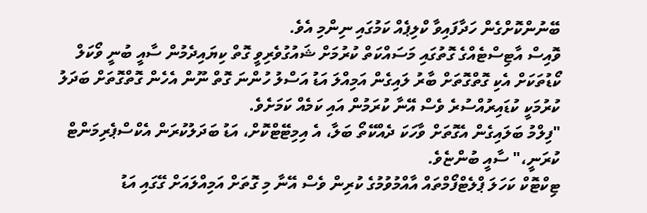ބޭނުންކޮށްގެން ހަދާފައިވާ ކްލިޕެއް ކަމުގައި ނިންމި އެވެ.
ވޮއިސް އާޓިސްޓެއްގެ ގޮތުގައި މަސައްކަތް ކުރުމަށް ޝައުގުވެރިވީ ގޮތް ކިޔައިދެމުން ސާއީ ބުނީ ވޯކަލް ކޯޑުތަކަށް އެކި ގޮތްގޮތަށް ބާރު ލައިގެން އަމިއްލަ އަޑު އަސްލު ހުންނަ ގޮތް ނޫން އެހެން ގޮތްގޮތަށް ބަދަލު ކުރުމަކީ ކުޑައިރުއްސުރެ ވެސް އޭނާ ކުރަމުން އައި ކަމެއް ކަމަށެވެ.
"ފިލްމު ބަލައިގެން އެގޮތަށް ވާހަކަ ދެއްކޭތޯ ބަލާ، އެ އިމިޓޭޓްކޮށް، އަޑު ބަދަލުކުރަން އެކްސްޕެރިމަންޓް ކުރަނީ،" ސާއީ ބުންޏެވެ.
ޓިކްޓޮކް ކަހަލަ ޕްލެޓްފޯމްތައް އާއްމުވުމުގެ ކުރިން ވެސް އޭނާ މި ގޮތަށް އަމިއްލައަށް ގޭގައި އަޑު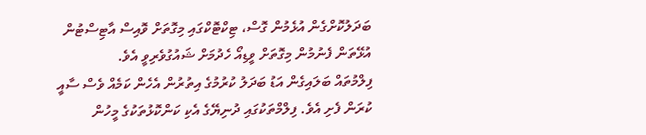ބަދަލުކޮށްގެން އުޅެމުން ގޮސް، ޓިކްޓޮކްގައި މިގޮތަށް ވޮއިސް އާޓިސްޓުން އުޅޭތަން ފެނުމުން މިގޮތަށް ވީޑިއޯ ހެދުމަށް ޝައުގުވެރިވީ އެވެ.
ފިލްމުތައް ބަލައިގެން އަޑު ބަދަލު ކުރުމުގެ އިތުރުން އެހެން ކަމެއް ވެސް ސާއީ ކުރަން ފެށި އެވެ. ފިލްމްތަކުގައި ދުނިޔޭގެ އެކި ކަންކޮޅުތަކުގެ މީހުން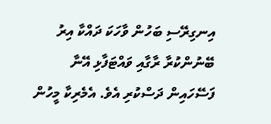އިނގިރޭސި ބަހުން ވާހަކަ ދައްކާ އިރު ބޭނުންކުރާ ރާގާއި ވައްޓަފާޅި އޭނާ ފަސޭހައިން ދަސްކުރި އެވެ. އެމެރިކާ މީހުން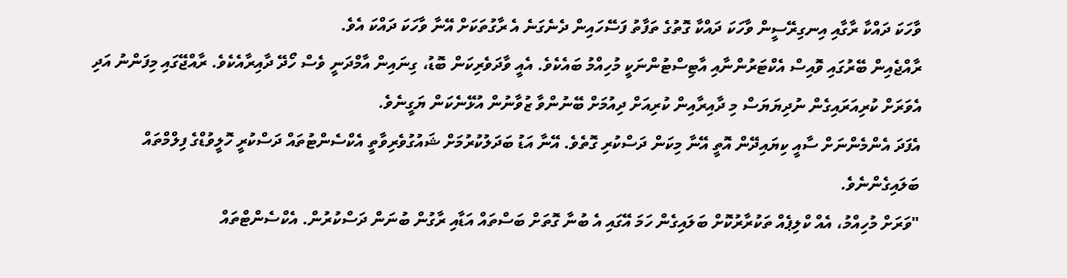ވާހަކަ ދައްކާ ރާގާއި އިނގިރޭސީން ވާހަކަ ދައްކާ ގޮތުގެ ތަފާތު ފަސޭހައިން ދެނެގަނެ އެ ރާގުތަކަށް އޭނާ ވާހަކަ ދައްކަ އެވެ.
ރާއްޖެއިން ބޭރުގައި ވޮއިސް އެކްޓަރުންނާއި އާޓިސްޓުންނަކީ މުހިއްމު ބައެކެވެ. އެއީ ވާދަވެރިކަން ބޮޑު، ގިނައިން އާމްދަނީ ވެސް ހޯދޭ ދާއިރާއެކެވެ. ރާއްޖޭގައި މިފަންނު އަދި އެވަރަށް ކުރިއަރައިގެން ނުދިޔަޔަސް މި ދާއިރާއިން ކުރިއަށް ދިއުމަށް ބޭނުންވާ ޒުވާނުން އުޅޭނެކަން ޔަގީނެވެ.
އެފަދަ އެންމެންނަށް ސާއީ ކިޔައިދޭން އޮތީ އޭނާ މިކަން ދަސްކުރި ގޮތެވެ. އޭނާ އަޑު ބަދަލުކުރުމަށް ޝައުގުވެރިވާތީ އެކްސެންޓުތައް ދަސްކުރީ ހޮލީވުޑްގެ ފިލްމްތައް ބަލައިގެންނެވެ.
"ވަރަށް މުހިއްމު، އެއް ކްލިޕެއް ތަކުރާރުކޮށް ބަލައިގެން ހަމަ އޭގައި އެ ބުނާ ގޮތަށް ބަސްތައް އަޑާއި ރާގުން ބުނަން ދަސްކުރުން. އެކްސެންޓްތައް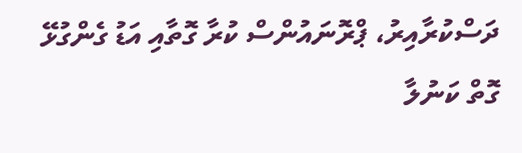ދަސްކުރާއިރު، ޕްރޮނައުންސް ކުރާ ގޮތާއި އަޑު ގެންގުޅޭ ގޮތް ކަނުލާ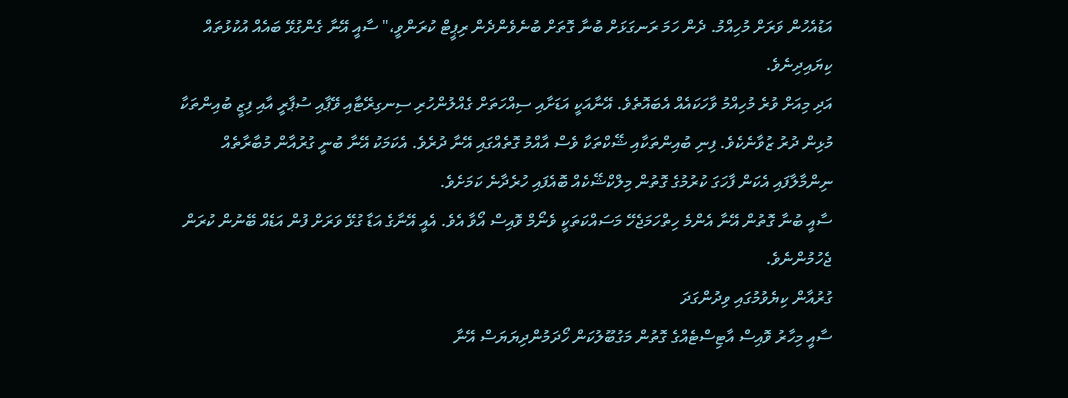އަޑުއެހުން ވަރަށް މުހިއްމު. ދެން ހަމަ ރަނގަޅަށް ބުނާ ގޮތަށް ބުނެވެންދެން ރިޕީޓް ކުރަންވީ،" ސާއީ އޭނާ ގެންގުޅޭ ބައެއް އުކުޅުތައް ކިޔައިދިނެވެ.
އަދި މިއަށް ވުރެ މުހިއްމު ވާހަކައެއް އެބައޮތެވެ. އޭނާއަކީ އަޑަށާއި ސިއްހަތަށް ގެއްލުންހުރި ސިނގިރޭޓާއި ވޭޕާއި ސުޕާރީ އާއި ފިޒީ ބުއިންތަކާ މުޅިން ދުރު ޒުވާނެކެވެ. ފިނި ބުއިންތަކާއި ޝޭކްތަކާ ވެސް އާއްމު ގޮތެއްގައި އޭނާ ދުރެވެ. އެކަމަކު އޭނާ ބުނީ ގުރުއާން މުބާރާތެއް ނިންމާލާފައި އެކަން ފާހަގަ ކުރުމުގެ ގޮތުން މިލްކްޝޭކެއް ބޮއެފައި ހުރެދާނެ ކަމަށެވެ.
ސާއީ ބުނާ ގޮތުން އޭނާ އެންމެ ހިތްހަމަޖެހޭ މަސައްކަތަކީ ވެނޯމް ވޮއިސް އޯވާ އެވެ. އެއީ އޭނާގެ އަޑާ ގުޅޭ ވަރަށް ފުން އަޑެއް ބޭނުން ކުރަން ޖެހުމުންނެވެ.
ގުރުއާން ކިޔެވުމުގައި ވިދުންގަދަ
ސާއީ މިހާރު ވޮއިސް އާޓިސްޓެއްގެ ގޮތުން މަގުބޫލުކަން ހޯދަމުންދިޔަޔަސް އޭނާ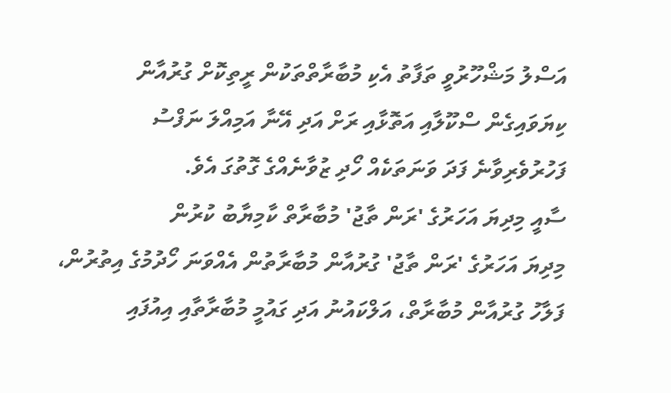އަސްލު މަޝްހޫރުވީ ތަފާތު އެކި މުބާރާތްތަކުން ރީތިކޮށް ގުރުއާން ކިޔަވައިގެން ސްކޫލާއި އަތޮޅާއި ރަށް އަދި އޭނާ އަމިއްލަ ނަފްސު ފަހުރުވެރިވާނެ ފަދަ ވަނަތަކެއް ހޯދި ޒުވާނެއްގެ ގޮތުގަ އެވެ.
ސާއީ މިދިޔަ އަހަރުގެ 'ރަން ތާޖު' މުބާރާތް ކާމިޔާބު ކުރުން
މިދިޔަ އަހަރުގެ 'ރަން ތާޖު' ގުރުއާން މުބާރާތުން އެއްވަނަ ހޯދުމުގެ އިތުރުން، ފަލާހު ގުރުއާން މުބާރާތް، އަލްކައުނު އަދި ގައުމީ މުބާރާތާއި އިއުފައި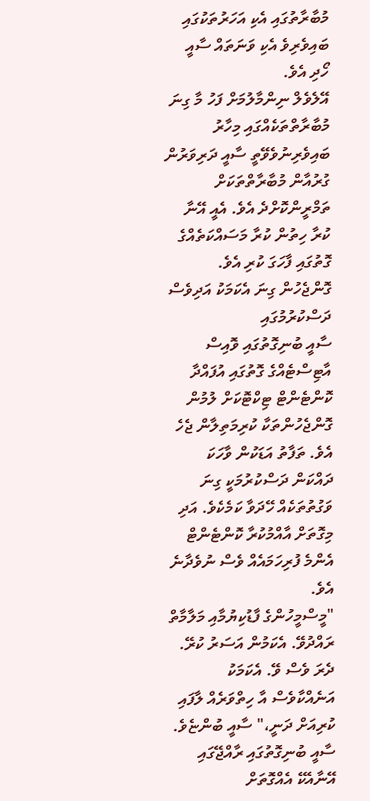މުބާރާތުގައި އެކި އަހަރުތަކުގައި ބައިވެރިވެ އެކި ވަނަތައް ސާއީ ހޯދި އެވެ.
އޭލެވެލް ނިންމާލުމަށް ފަހު މާ ގިނަ މުބާރާތްތަކެއްގައި މިހާރު ބައިވެރިނުވެވޭތީ ސާއީ ދަރިވަރުން ގުރުއާން މުބާރާތްތަކަށް ތަމްރީންކޮށްދެ އެވެ. އެއީ އޭނާ ކުރާ ހިތުން ކުރާ މަސައްކަތެއްގެ ގޮތުގައި ފާހަގަ ކުރި އެވެ.
ގޮންޖެހުން ގިނަ އެކަމަކު އަދިވެސް ދަސްކުރުމުގައި
ސާއީ ބުނިގޮތުގައި ވޮއިސް އާޓިސްޓެއްގެ ގޮތުގައި އުފައްދާ ކޮންޓެންޓް ޓިކްޓޮކަށް ލުމުން ގޮންޖެހުންތަކާ ކުރިމަތިލާން ޖެހެ އެވެ. ތަފާތު އަޑަކުން ވާހަކަ ދައްކަން ދަސްކުރުމަކީ ގިނަ ވަގުތުތަކެއް ހޭދަވާ ކަމެކެވެ. އަދި މިގޮތަށް އާއްމުކުރާ ކޮންޓެންޓް އެންމެ ފުރިހަމައެއް ވެސް ނުވެދާނެ އެވެ.
"މީސްމީހުންގެ ފާޑުކިޔުމާއި މަލާމާތް ރައްދުވޭ. އެކަމުން އަސަރު ކުރޭ. ދެރަ ވެސް ވޭ. އެކަމަކު އަނެއްކާވެސް އާ ހިތްވަރެއް ލާފައި ކުރިއަށް ދަނީ،" ސާއީ ބުންޏެވެ.
ސާއީ ބުނިގޮތުގައި ރާއްޖޭގައި އޭނާއެކޭ އެއްގޮތަށް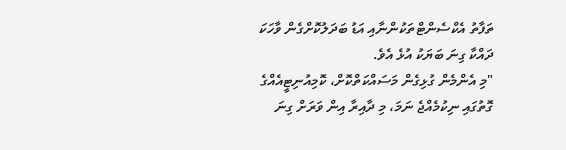ތަފާތު އެކްސެންޓްތަކުންނާއި އަޑު ބަދަލުކޮށްގެން ވާހަކަ ދައްކާ ގިނަ ބަޔަކު އުޅެ އެވެ.
"މި އެންމެން ގުޅިގެން މަސައްކަތްކޮށް، ކޮމިއުނިޓީއެއްގެ ގޮތުގައި ނިކުމެއްޖެ ނަމަ، މި ދާއިރާ އިން ވަރަށް ގިނަ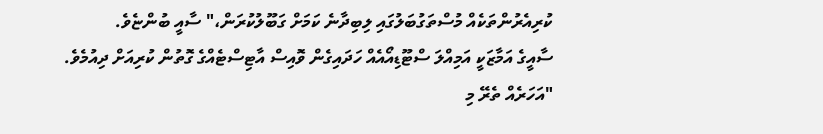ކުރިއެރުންތަކެއް މުސްތަގުބަލުގައި ލިބިދާނެ ކަމަށް ގަބޫލުކުރަން،" ސާއީ ބުންޏެވެ.
ސާއީގެ އަމާޒަކީ އަމިއްލަ ސްޓޫޑިއޯއެއް ހަދައިގެން ވޮއިސް އާޓިސްޓެއްގެ ގޮތުން ކުރިއަށް ދިއުމެވެ.
"އަހަރެއް ތެރޭ މި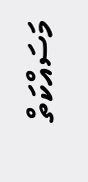މަސައްކަތް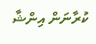ކުރާނަން އިންޝާ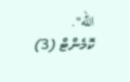الله".
ކޮމެންޓް (3)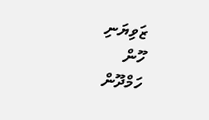ޒަވިޔަނި
ހޫން
ހަމްދޫން